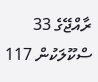ރާއްޖޭގެ 33 ސްކޫލަކުން 117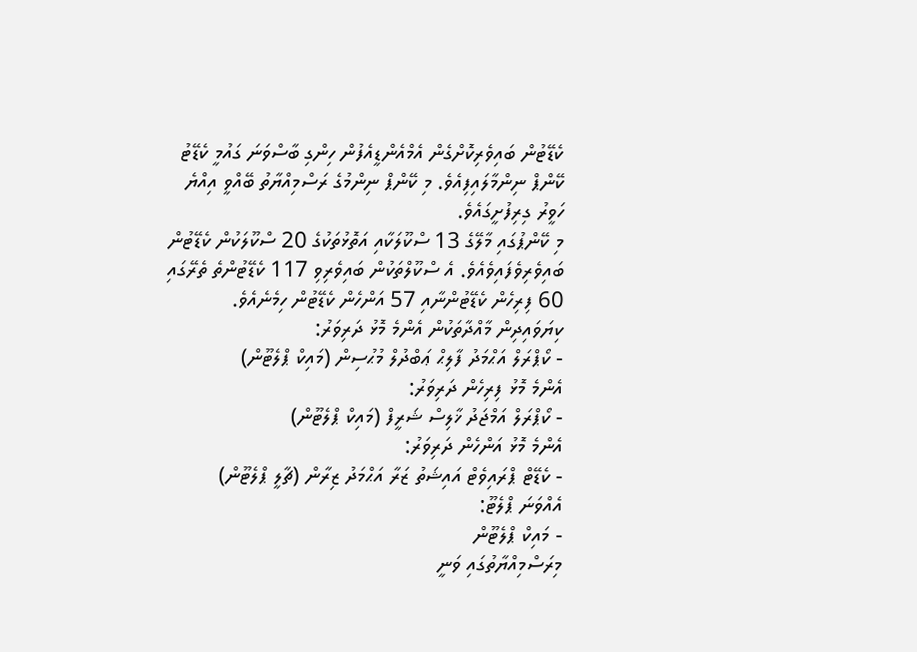ކެޑޭޓުން ބައިވެރިކޮށްގެން އެމްއެންޑީއެފުން ހިންގި ބާސްވަނަ ގައުމީ ކެޑޭޓު ކޭންޕް ނިންމާލައިފިއެވެ. މި ކޭންޕް ނިންމުގެ ރަސްމިއްޔާތު ބޭއްވީ އިއްޔެ ހަވީރު ގިރިފުށީގައެވެ.
މި ކޭންޕުގައި މާލޭގެ 13 ސްކޫލަކާއި އަތޮޅުތަކުގެ 20 ސްކޫލަކުން ކެޑޭޓުން ބައިވެރިވެފައިވެއެވެ. އެ ސްކޫލްތަކުން ބައިވެރިވި 117 ކެޑޭޓުންތެ ތެރޭގައި 60 ފިރިހެން ކެޑޭޓުންނާއި 57 އަންހެން ކެޑޭޓުން ހިމެނެއެވެ.
ކިޔަވައިދިން މާއްދާތަކުން އެންމެ މޮޅު ދަރިވަރު:
- ކޯޕްރަލް އަޙްމަދު ފާލިޙް ޢަބްދުލް މުޙުސިން (މައިކް ޕްލެޓޫން)
އެންމެ މޮޅު ފިރިހެން ދަރިވަރު:
- ކޯޕްރަލް އަމްޖަދު ޚާލިސް ޝަރީފް (މައިކް ޕްލެޓޫން)
އެންމެ މޮޅު އަންހެން ދަރިވަރު:
- ކެޑޭޓް ޕްރައިވެޓް އައިޝަތު ޒަރާ އަޙްމަދު ޒިރާން (ޗާލީ ޕްލެޓޫން)
އެއްވަނަ ޕްލެޓޫ:
- މައިކް ޕްލެޓޫން
މިރަސްމިއްޔާތުގައި ވަނީ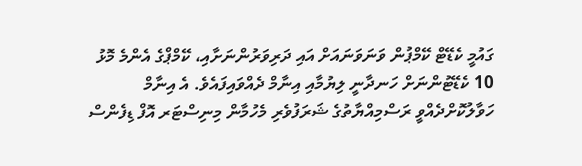ގައުމީ ކެޑޭޓް ކޭމްޕުން ވަނަވަނައަށް އައި ދަރިވަރުންނަށާއި، ކޭމްޕްގެ އެންމެ މޮޅު 10 ކެޑޭޓުންނަށް ހަނދާނީ ލިޔުމާއި އިނާމް ދެއްވައިފައެވެ. އެ އިނާމް ހަވާލުކޮށްދެއްވީ ރަސްމިއްޔާތުގެ ޝަރަފުވެރި މެހުމާން މިނިސްޓަރ އޮފް ޑިފެންސް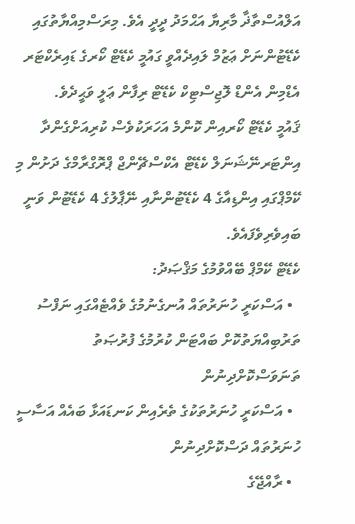އަލްއުސްތާޛާ މާރިޔާ އަޙްމަދު ދީދީ އެވެ. މިރަސްމިއްޔާތުގައި ކެޑޭޓުންނަށް ޢަޒުމް ލައިދެއްވީ ގައުމީ ކެޑޭޓް ކޯރގެ ޑައިރެކްޓަރ އެޑްމިން އެންޑް ލޮޖިސްޓިކް ކެޑޭޓް ރިފާން ޢަލީ ވަޙީދެވެ.
ޤައުމީ ކެޑޭޓް ކޯރއިން ކޮންމެ އަހަރަކުވެސް ކުރިއަށްގެންދާ އިންޓަރނޭޝަނަލް ކެޑޭޓް އެކްސްޗޭންޖް ޕްރޮގްރާމްގެ ދަށުން މި ކޭމްޕްގައި އިންޑިއާގެ 4 ކެޑޭޓުންނާއި ނޭޕާލުގެ 4 ކެޑޭޓުން ވަނީ ބައިވެރިވެފައެވެ.
ކެޑޭޓް ކޭމްޕް ބޭއްވުމުގެ މަޤްޞަދު:
  • އަސްކަރީ ހުނަރުތައް އުނގެނުމުގެ ވެއްޓެއްގައި ނަފްސު ތަރުބިއްޔަތުކޮށް ބައްޓަން ކުރުމުގެ ފުރުޞަތު ތަނަވަސްކޮށްދިނުން
  • އަސްކަރީ ހުނަރުތަކުގެ ތެރެއިން ކަނޑައަޅާ ބައެއް އަސާސީ ހުނަރުތައް ދަސްކޮށްދިނުން
  • ރާއްޖޭގެ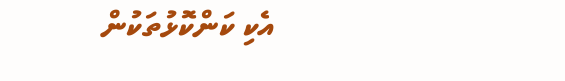އެކި ކަންކޮޅުތަކުން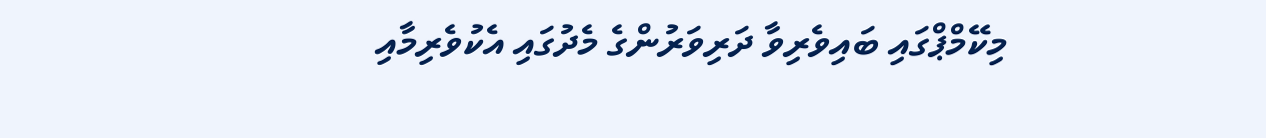މިކޭމްޕްގައި ބައިވެރިވާ ދަރިވަރުންގެ މެދުގައި އެކުވެރިމާއި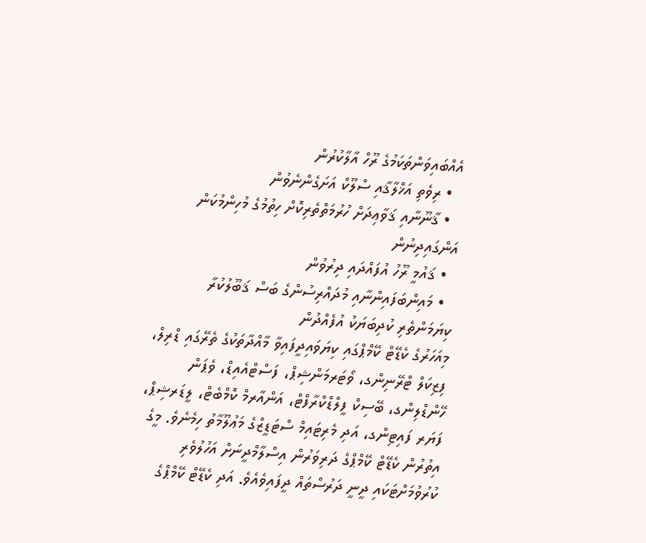އެއްބައިވަންތަކަމުގެ ރޫހް އާލާކުރުން
  • ރިވެތި އަޚްލާޤާއި ސްލޫކް އަށަގެންނެވުން
  • ޤާނޫނާއި ޤަވާޢިދަށް ހުރުމަތްތެރިކޮށް ހިތުމުގެ މުހިންމުކަން އަންގައިދިނުން
  • ޤައުމީ ރޫހު އުފައްދައި ދިރުވުން
  • މައިންބަފައިންނާއި މުދައްރިސުންގެ ބަސް ޤަބޫލުކުރާ ކިޔަމަންތެރި ކުދިބަޔަކު އުފެއްދުން
މިއަހަރުގެ ކެޑޭޓް ކޭމްޕްގައި ކިޔަވައިދީފައިވާ މާއްދާތަކުގެ ތެރޭގައި ޑްރިލް، ފިޒިކަލް ޓްރޭނިންގ، ވޯޓަރމަންޝިޕް، ފަސްޓްއެއިޑް، ވެޕަން ހޭންޑްލިންގ، ބޭސިކް ފީލްޑްކްރާފްޓް، އަންއާރމް ކޮމްބެޓް، ލީޑަރޝިޕް، ފަޔަރ ފައިޓިންގ، އަދި މެރިޓައިމް ސްޓަޑީޒްގެ މަޢުލޫމާތު ހިމެނެވެ. މީގެ އިތުރުން ކެޑޭޓް ކޭމްޕްގެ ދަރިވަރުން އިސްލާމްދީނަށް އަހުލުވެރި ކުރުވުމަށްޓަކައި ދީނީ ދަރުސްތައް ދީފައިވެއެވެ. އަދި ކެޑޭޓް ކޭމްޕްގެ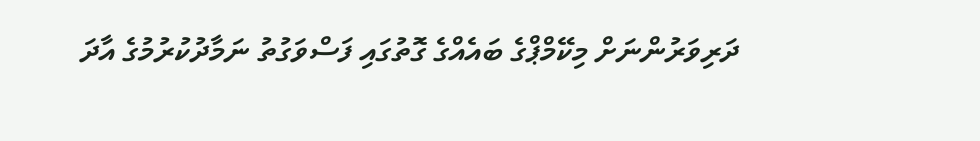ދަރިވަރުންނަށް މިކޭމްޕްގެ ބައެއްގެ ގޮތުގައި ފަސްވަގުތު ނަމާދުކުރުމުގެ އާދަ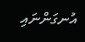އުނގަންނައި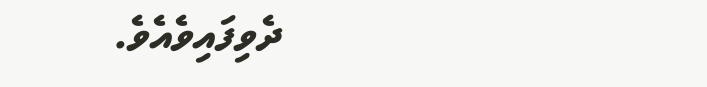ދެވިފައިވެއެވެ.